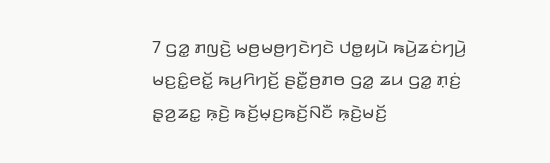7 ꤞꤤ꤭ ꤊꤜꤢꤧ꤬ ꤗꤥ꤬ꤗꤥ꤬ꤚꤢꤧꤚꤢꤧ ꤓꤥ꤭ꤟꤣꤧ ꤒꤣꤧ꤬ꤘꤢꤦꤚꤣꤧ꤬ ꤗꤢ꤬ꤢꤨ꤭ꤕꤢꤩ꤭ ꤒꤣ꤬ꤖꤚꤢꤩ꤬ ꤔꤢꤪ꤭ꤥ꤬ꤊꤥ ꤞꤤ꤭ ꤘꤣ ꤞꤤ꤭ ꤊ꤫ꤢꤦ꤬ ꤔ꤫ꤤ꤬ꤘꤢ꤭ ꤒ꤫ꤢꤧ꤬ ꤒꤢꤩ꤬ꤗ꤫ꤢ꤬ꤒꤢꤩ꤬ꤡꤢꤪ ꤒ꤫ꤢꤧ꤬ꤗꤢꤩ꤬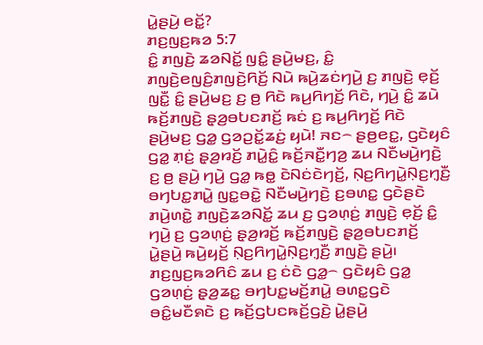ꤣꤧ꤭ꤔꤣꤧ꤬ ꤕꤢꤩ꤭?
ꤊꤢ꤬ꤜꤢ꤬ꤒꤤ 5:7
ꤢꤨ꤭ ꤊꤜꤢꤧ꤬ ꤘꤤꤡꤢꤩ꤭ ꤜꤢꤨ꤭ ꤔꤣꤧ꤬ꤗꤢ꤬, ꤢꤨ꤭ ꤊꤜꤢꤧ꤬ꤕꤜꤢꤨ꤬ꤊꤜꤢꤧ꤬ꤖꤢꤩ꤬ ꤡꤣꤧ ꤒꤣꤧ꤬ꤘꤢꤦꤚꤣꤧ꤬ ꤢ꤬ ꤊꤜꤢꤧ꤬ ꤕ꤫ꤢꤩ꤬ ꤜꤢꤪ꤭ ꤢꤨ꤭ ꤔꤣꤧ꤬ꤗꤢ꤬ ꤢ꤬ ꤥ꤬ ꤖꤢꤧ ꤒꤣ꤬ꤖꤚꤢꤩ꤬ ꤖꤢꤧ, ꤚꤣꤧ꤬ ꤢꤨ꤭ ꤘꤣꤧ ꤒꤢꤩ꤬ꤊꤜꤢꤧ꤬ ꤔ꤫ꤤ꤬ꤋꤝꤢꤊꤢꤩ꤬ ꤒꤢꤦ ꤢ꤬ ꤒꤣ꤬ꤖꤚꤢꤩ꤬ ꤖꤢꤧ ꤔꤣꤧ꤬ꤗꤢ꤬ ꤞꤤ꤭ ꤞꤤꤑꤢꤩ꤭ꤘꤢꤦ꤬ ꤟꤣꤧ! ꤏꤢ꤮ ꤔꤥ꤬ꤕꤢ꤭, ꤞꤢꤧꤟꤢꤨ ꤞꤤ꤭ ꤊ꤫ꤢꤦ꤬ ꤔ꤫ꤤ꤬ꤙꤢꤩ꤬ ꤊꤣꤧ꤭ꤢꤨ꤭ ꤒꤢꤩ꤬ꤏꤢꤪ꤭ꤚꤤ꤬ ꤘꤣ ꤡꤢꤪꤗꤣꤧ꤬ꤚꤢꤧ꤬ ꤢ꤬ ꤥ꤬ ꤔꤣꤧ꤬ ꤚꤣꤧ꤬ ꤞꤤ꤭ ꤒꤥ꤭ ꤢꤧꤡꤢꤦꤢꤧꤚꤢꤩ꤬, ꤡ꤫ꤢ꤬ꤖꤚꤣꤧ꤭ꤡ꤫ꤢ꤬ꤚ꤫ꤢꤪ꤬ ꤋꤚꤝꤢ꤭ꤊꤣꤧ꤭ ꤜꤢ꤭ꤋꤢꤧ꤭ ꤡꤢꤪꤗꤣꤧ꤬ꤚꤢꤧ꤬ ꤢ꤬ꤋꤛꤢ꤭ ꤞꤢꤧꤔꤢꤧ ꤊꤣꤧ꤬ꤛꤢꤧ꤭ ꤊꤜꤢꤧ꤬ꤘꤤꤡꤢꤩ꤭ ꤘꤣ ꤢ꤬ ꤞꤤꤛ꤫ꤢꤦ꤬ ꤊꤜꤢꤧ꤬ ꤕ꤫ꤢꤩ꤬ ꤢꤨ꤭ ꤚꤣꤧ꤬ ꤢ꤬ ꤞꤤꤛ꤫ꤢꤦ꤬ ꤔ꤫ꤤ꤬ꤙꤢꤩ꤬ ꤒꤢꤩ꤬ꤊꤜꤢꤧ꤬ ꤔ꤫ꤤ꤬ꤋꤝꤢꤊꤢꤩ꤬ ꤣꤧ꤭ꤔꤣꤧ꤬ ꤒꤣꤧ꤬ꤟꤢꤩ꤬ ꤡ꤫ꤢ꤬ꤖꤚꤣꤧ꤭ꤡ꤫ꤢ꤬ꤚ꤫ꤢꤪ꤬ ꤊꤜꤢꤧ꤬ ꤔꤣꤧ꤬꤯
ꤊꤢ꤬ꤜꤢ꤬ꤒꤤꤖꤢꤨ ꤘꤣ ꤢ꤬ ꤢꤦꤢꤧ ꤞꤤ꤭꤮ ꤞꤢꤧꤟꤢꤨ ꤞꤤ꤭ ꤞꤤꤛ꤫ꤢꤦ꤬ ꤔ꤫ꤤ꤬ꤘꤢ꤭ ꤋꤚꤝꤢ꤭ꤗꤢꤩ꤬ꤊꤣꤧ꤭ ꤋꤛꤢ꤭ꤞꤢꤧ ꤋꤢꤨ꤭ꤗꤢꤪꤎꤢꤧ ꤢ꤬ ꤒꤢꤩ꤬ꤞꤝꤢꤒꤢꤩ꤬ꤞꤢꤧ꤬ ꤣꤧ꤭ꤔꤣꤧ꤬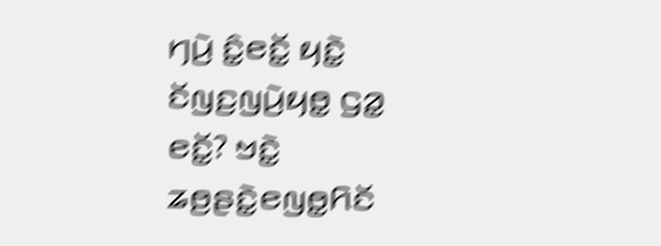ꤚꤣꤧ꤬ ꤢꤨ꤭ꤕꤢꤩ꤭ ꤟꤢꤧ꤭ ꤢꤩꤜꤢ꤬ꤜꤣꤧ꤬ꤟꤥ꤭ ꤞꤤ꤭ ꤕꤢꤩ꤭? ꤠꤢꤧ꤭ ꤘꤥ꤬ꤔꤢꤧ꤭ꤕꤜꤥ꤭ꤖꤢꤩ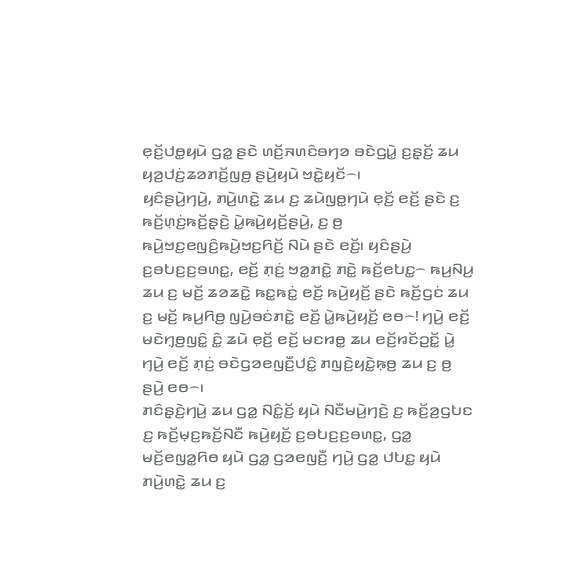ꤕ꤫ꤢꤩ꤬ꤓꤥ꤭ꤟꤣꤧ ꤞꤤ꤭ ꤔꤢꤧ ꤛꤢꤩ꤬ꤏꤛꤢꤨꤋꤚꤤ ꤋꤢꤧꤞꤣꤧ꤭ ꤢ꤬ꤔ꤫ꤢꤩ꤬ ꤘꤣ ꤟꤤ꤬ꤓꤢꤦ꤬ꤘꤤꤊꤢꤩ꤬ꤜꤥ꤬ ꤔꤣꤧ꤬ꤟꤣꤧ ꤠꤢꤧ꤭ꤟꤢꤩ꤮꤯
ꤟꤢꤨꤔꤣꤧ꤬ꤚꤣꤧ꤬, ꤊꤣꤧ꤬ꤛꤢꤧ꤭ ꤘꤣ ꤢ꤬ ꤘꤣꤧꤜꤥ꤭ꤚꤣꤧ ꤕ꤫ꤢꤩ꤬ ꤕꤢꤩ꤬ ꤔꤢꤧ ꤢ꤬ ꤒꤢꤩ꤬ꤛ꤫ꤢꤦ꤬ꤒꤢꤩ꤬ꤔ꤫ꤢꤧ꤬ ꤣꤧ꤭ꤒꤣꤧ꤬ꤟꤢꤩ꤬ꤔꤣꤧ꤬, ꤢ꤬ ꤥ꤬ ꤒꤣꤧ꤬ꤠꤢ꤬ꤕꤜꤢꤨ꤬ꤒꤣꤧ꤬ꤠꤢ꤬ꤖꤢꤩ꤬ ꤡꤣꤧ ꤔꤢꤧ ꤕꤢꤩ꤬꤯ ꤟꤢꤨꤔꤣꤧ꤬ ꤢ꤬ꤋꤝꤢ꤬ꤢ꤬ꤋꤛꤢ꤭, ꤕꤢꤩ꤬ ꤊ꤫ꤢꤦ꤬ ꤠꤤ꤭ꤊꤢꤧ꤭ ꤊꤢꤧ꤭ ꤒꤢꤩ꤬ꤕꤝꤢ꤭꤮ ꤒꤣ꤬ꤡꤣ꤬ ꤘꤣ ꤢ꤬ ꤗꤢꤩ꤬ ꤘꤤꤘꤢꤧ꤭ ꤒꤢ꤭ꤒꤢꤦ꤭ ꤕꤢꤩ꤬ ꤒꤣꤧ꤬ꤟꤢꤩ꤬ ꤔꤢꤧ ꤒꤢꤩ꤬ꤞꤢꤦ ꤘꤣ ꤢ꤬ ꤗꤢꤩ꤬ ꤒꤣ꤬ꤖꤥ꤬ ꤜꤣꤧ꤬ꤋꤢꤦꤊꤢꤧ꤭ ꤕꤢꤩ꤬ ꤣꤧ꤭ꤒꤣꤧ꤬ꤟꤢꤩ꤬ ꤕꤥ꤮! ꤚꤣꤧ꤬ ꤕꤢꤩ꤬ ꤗꤢꤧꤚ꤫ꤥ꤬ꤜꤢꤨ꤭ ꤢꤨ꤭ ꤘꤣꤧ ꤕ꤫ꤢꤩ꤬ ꤕꤢꤩ꤬ ꤗꤢꤙꤥ꤭ ꤘꤣ ꤕꤢꤩ꤬ꤙꤢꤩꤑꤢꤩ꤭ ꤣꤧ꤭ ꤚꤣꤧ꤬ ꤕꤢꤩ꤬ ꤊ꤫ꤢꤦ꤬ ꤋꤢꤧꤞꤤꤕꤜꤢꤪ꤬ꤓꤢꤨ꤭ ꤊꤜꤢꤧ꤬ꤟꤢꤧ꤭ꤒ꤫ꤥ꤬ ꤘꤣ ꤢ꤬ ꤥ꤬ ꤔꤣꤧ꤬ ꤕꤥ꤮꤯
ꤊꤢꤨꤔ꤫ꤢꤧ꤬ꤚꤣꤧ꤬ ꤘꤣ ꤞꤤ꤭ ꤡꤢꤨ꤭ꤢꤩ꤬ ꤟꤣꤧ ꤡꤢꤪꤗꤣꤧ꤬ꤚꤢꤧ꤬ ꤢ꤬ ꤒꤢꤩ꤬ꤤ꤬ꤞꤝꤢ ꤢ꤬ ꤒꤢꤩ꤬ꤗ꤫ꤢ꤬ꤒꤢꤩ꤬ꤡꤢꤪ ꤒꤣꤧ꤬ꤟꤢꤩ꤬ ꤢ꤬ꤋꤝꤢ꤬ꤢ꤬ꤋꤛꤢ꤭, ꤞꤤ꤭ ꤗꤢꤩ꤬ꤕꤜꤤ꤭ꤖꤥ ꤟꤣꤧ ꤞꤤ꤭ ꤞꤤꤕꤜꤢꤪ꤬ ꤚꤣꤧ꤬ ꤞꤤ꤭ ꤓꤝꤢ꤭ ꤟꤣꤧ ꤊꤣꤧ꤬ꤛꤢꤧ꤭ ꤘꤣ ꤢ꤬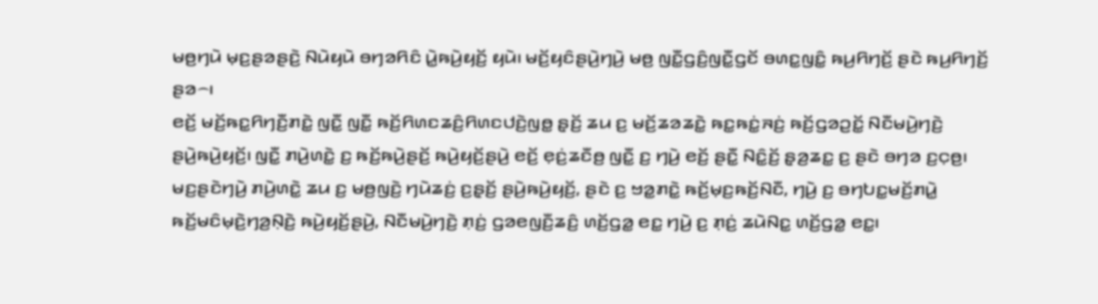ꤗꤥ꤬ꤚꤣꤧ ꤗ꤫ꤢ꤬ꤔꤤꤔꤢꤧ꤬ ꤡꤣꤧꤟꤣꤧ ꤋꤚꤤꤖꤢꤨ ꤣꤧ꤭ꤒꤣꤧ꤬ꤟꤢꤩ꤬ ꤟꤣꤧ꤯ ꤗꤢꤩ꤬ꤟꤢꤨꤔꤣꤧ꤬ꤚꤣꤧ꤬ ꤗꤥ꤬ ꤜꤢꤪ꤭ꤞꤢꤨ꤬ꤜꤢꤪ꤭ꤞꤢꤩ ꤋꤛꤢ꤭ꤜꤢꤨ꤭ ꤒꤣ꤬ꤖꤚꤢꤩ꤬ ꤔꤢꤧ ꤒꤣ꤬ꤖꤚꤢꤩ꤬ ꤔꤤ꤮꤯
ꤕꤢꤩ꤬ ꤗꤢꤩ꤬ꤒꤢ꤭ꤖꤚꤢꤪ꤬ꤊꤢꤧ꤭ ꤜꤢꤪ꤭ ꤜꤢꤪ꤭ ꤒꤢꤩ꤬ꤖꤛꤢꤘꤢꤨ꤬ꤖꤛꤢꤓꤢꤧ꤬ꤜꤥ꤭ ꤔ꤫ꤢꤩ꤬ ꤘꤣ ꤢ꤬ ꤗꤢꤩ꤬ꤘꤤꤘꤢꤧ꤭ ꤒꤢ꤭ꤒꤢꤦ꤭ꤏꤢꤦ꤬ ꤒꤢꤩ꤬ꤞꤤꤑꤢꤩ꤭ ꤡꤢꤪꤗꤣꤧ꤬ꤚꤢꤧ꤬ ꤔꤣꤧ꤬ꤒꤣꤧ꤬ꤟꤢꤩ꤬꤯ ꤜꤢꤪ꤭ ꤊꤣꤧ꤬ꤛꤢꤧ꤭ ꤢ꤬ ꤒꤢꤩ꤬ꤒꤣꤧ꤬ꤔꤢꤩ꤬ ꤒꤣꤧ꤬ꤟꤢꤩ꤬ꤔꤣꤧ꤬ ꤕꤢꤩ꤬ ꤕ꤫ꤢꤦ꤬ꤘꤢꤪꤥ꤬ ꤜꤢꤪ꤭ ꤢ꤬ ꤚꤣꤧ꤬ ꤕꤢꤩ꤬ ꤔꤢꤪ꤭ ꤡꤢꤨ꤭ꤢꤩ꤬ ꤔ꤫ꤤ꤬ꤘꤢ꤭ ꤢ꤬ ꤔꤢꤧ ꤋꤚꤤ ꤢ꤬ꤍ꤫ꤥ꤬꤯
ꤗꤢ꤬ꤔꤢꤧꤚꤣꤧ꤬ ꤊꤣꤧ꤬ꤛꤢꤧ꤭ ꤘꤣ ꤢ꤬ ꤗꤥ꤬ꤜꤢꤧ꤬ ꤚꤣꤧꤘꤢꤦ꤬ ꤢ꤬ꤔ꤫ꤢꤩ꤬ ꤔꤣꤧ꤬ꤒꤣꤧ꤬ꤟꤢꤩ꤬, ꤔꤢꤧ ꤢ꤬ ꤠꤤ꤭ꤊꤢꤧ꤭ ꤒꤢꤩ꤬ꤗ꤫ꤢ꤬ꤒꤢꤩ꤬ꤡꤢꤪ, ꤚꤣꤧ꤬ ꤢ꤬ ꤋꤚꤝꤢ꤭ꤗꤢꤩ꤬ꤊꤣꤧ꤭ ꤒꤢꤩ꤬ꤗꤢꤨꤗ꤫ꤢꤧ꤬ꤚꤤ꤬ꤡ꤫ꤢꤧ꤬ ꤒꤣꤧ꤬ꤟꤢꤩ꤬ꤔꤣꤧ꤬, ꤡꤢꤪꤗꤣꤧ꤬ꤚꤢꤧ꤬ ꤊ꤫ꤢꤦ꤬ ꤞꤤꤕꤜꤢꤪ꤬ꤘꤢꤨ꤬ ꤛꤢꤩ꤬ꤞꤤ꤭ ꤕꤢ꤭ ꤚꤣꤧ꤬ ꤢ꤬ ꤊ꤫ꤢꤦ꤬ ꤘꤣꤧꤡꤢ꤭ ꤛꤢꤩ꤬ꤞꤤ꤭ ꤕꤢ꤭꤯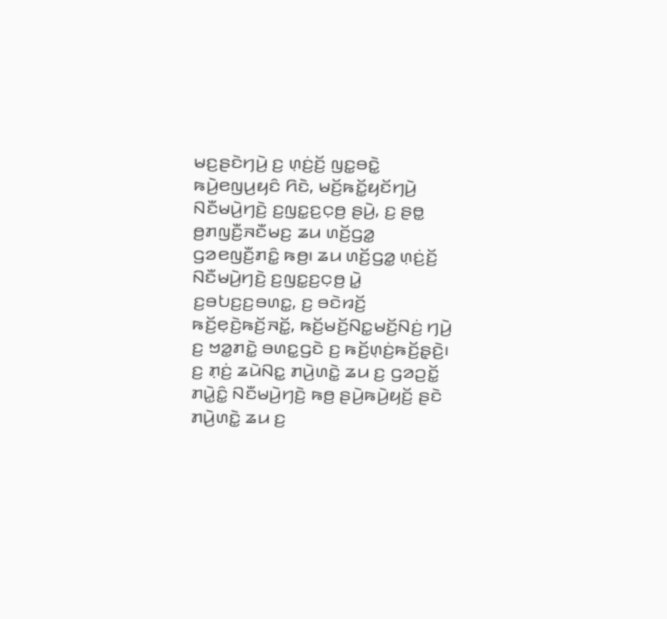ꤗꤢ꤬ꤔꤢꤧꤚꤣꤧ꤬ ꤢ꤬ ꤛ꤫ꤢꤦ꤬ꤢꤩ꤬ ꤜꤢ꤭ꤋꤢꤧ꤭ ꤒꤣꤧ꤬ꤕꤜꤣ꤬ꤟꤢꤨ ꤖꤢꤧ, ꤗꤢꤩ꤬ꤒꤢꤩ꤭ꤟꤢꤩꤚꤣꤧ꤬ ꤡꤢꤪꤗꤣꤧ꤬ꤚꤢꤧ꤬ ꤢ꤬ꤜꤢ꤭ꤢ꤬ꤍ꤫ꤥ꤬ ꤔꤣꤧ꤬, ꤢ꤬ ꤔꤥ꤭ ꤥ꤬ꤊꤜꤢꤪ꤬ꤏꤢꤪꤗꤢ꤬ ꤘꤣ ꤛꤢꤩ꤬ꤞꤤ꤭ ꤞꤤꤕꤜꤢꤪ꤬ꤊꤢꤨ꤭ ꤒꤥ꤬꤯ ꤘꤣ ꤛꤢꤩ꤬ꤞꤤ꤭ ꤛ꤫ꤢꤦ꤬ꤢꤩ꤬ ꤡꤢꤪꤗꤣꤧ꤬ꤚꤢꤧ꤬ ꤢ꤬ꤜꤢ꤭ꤢ꤬ꤍ꤫ꤥ꤬ ꤣꤧ꤭ ꤢ꤬ꤋꤝꤢ꤬ꤢ꤬ꤋꤛꤢ꤭, ꤢ꤬ ꤋꤢꤧꤙꤢꤩ꤬ ꤒꤢꤩ꤬ꤕ꤫ꤢꤧ꤬ꤒꤢꤩ꤬ꤏꤢꤩ꤭, ꤒꤢꤩ꤬ꤗꤢꤩ꤬ꤡꤢ꤭ꤗꤢꤩ꤬ꤡꤢꤦ꤬ ꤚꤣꤧ꤬ ꤢ꤬ ꤠꤤ꤭ꤊꤢꤧ꤭ ꤋꤛꤢ꤭ꤞꤢꤧ ꤢ꤬ ꤒꤢꤩ꤬ꤛ꤫ꤢꤦ꤬ꤒꤢꤩ꤬ꤔ꤫ꤢꤧ꤬꤯
ꤢ꤬ ꤊ꤫ꤢꤦ꤬ ꤘꤣꤧꤡꤢ꤭ ꤊꤣꤧ꤬ꤛꤢꤧ꤭ ꤘꤣ ꤢ꤬ ꤞꤤꤑꤢꤩ꤭ ꤊꤣꤧ꤭ꤢꤨ꤭ ꤡꤢꤪꤗꤣꤧ꤬ꤚꤢꤧ꤬ ꤒꤥ꤬ ꤔꤣꤧ꤬ꤒꤣꤧ꤬ꤟꤢꤩ꤬ ꤔꤢꤧ ꤊꤣꤧ꤬ꤛꤢꤧ꤭ ꤘꤣ ꤢ꤬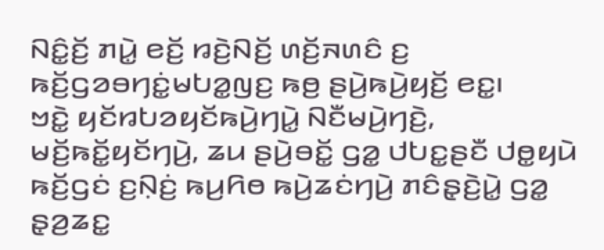ꤡꤢꤨ꤭ꤢꤩ꤬ ꤊꤣꤧ꤭ ꤕꤢꤩ꤬ ꤙꤢꤧ꤬ꤡꤢꤩ꤬ ꤛꤢꤩ꤬ꤏꤛꤢꤨ ꤢ꤬ ꤒꤢꤩ꤬ꤞꤤꤋꤚꤢꤦ꤭ꤗꤝꤤ꤭ꤜꤢ꤬ ꤒꤥ꤬ ꤔꤣꤧ꤬ꤒꤣꤧ꤬ꤟꤢꤩ꤬ ꤕꤢ꤭꤯
ꤠꤢꤧ꤭ ꤟꤢꤩꤙꤝꤤꤟꤢꤩꤒꤣꤧ꤬ꤚꤣꤧ꤭ ꤡꤢꤪꤗꤣꤧ꤬ꤚꤢꤧ꤬, ꤗꤢꤩ꤬ꤒꤢꤩ꤭ꤟꤢꤩꤚꤣꤧ꤬, ꤘꤣ ꤔꤣꤧ꤬ꤋꤢꤩ꤭ ꤞꤤ꤭ ꤓꤝꤢ꤭ꤔꤢꤪ ꤓꤥ꤭ꤟꤣꤧ ꤒꤢꤩ꤬ꤞꤢꤦ ꤢ꤬ꤡ꤫ꤢꤦ꤬ ꤒꤣ꤬ꤖꤥ ꤒꤣꤧ꤬ꤘꤢꤦꤚꤣꤧ꤬ ꤊꤢꤨꤔ꤫ꤢꤧ꤬ꤣꤧ꤭ ꤞꤤ꤭ ꤔ꤫ꤤ꤬ꤘꤢ꤭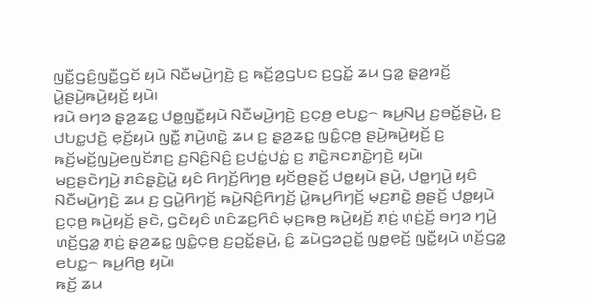ꤜꤢꤪ꤭ꤞꤢꤨ꤬ꤜꤢꤪ꤭ꤞꤢꤩ ꤟꤣꤧ ꤡꤢꤪꤗꤣꤧ꤬ꤚꤢꤧ꤬ ꤢ꤬ ꤒꤢꤩ꤬ꤤ꤬ꤞꤝꤢ ꤢ꤬ꤞꤢꤩ꤭ ꤘꤣ ꤞꤤ꤭ ꤔ꤫ꤤ꤬ꤙꤢꤩ꤬ ꤣꤧ꤭ꤔꤣꤧ꤬ꤒꤣꤧ꤬ꤟꤢꤩ꤬ ꤟꤣꤧ꤯
ꤙꤣꤧ ꤋꤚꤤ ꤔ꤫ꤤ꤬ꤘꤢ꤭ ꤓꤥ꤭ꤜꤢꤪ꤭ꤟꤣꤧ ꤡꤢꤪꤗꤣꤧ꤬ꤚꤢꤧ꤬ ꤢ꤬ꤍ꤫ꤥ꤬ ꤕꤝꤢ꤭꤮ ꤒꤣ꤬ꤡꤣ꤬ ꤢ꤬ꤋꤢꤩ꤭ꤔꤣꤧ꤬, ꤢ꤬ ꤓꤝꤢ꤭ꤓꤢꤧ꤬ ꤕ꤫ꤢꤩ꤬ꤟꤣꤧ ꤜꤢꤪ꤭ ꤊꤣꤧ꤬ꤛꤢꤧ꤭ ꤘꤣ ꤢ꤬ ꤔ꤫ꤤ꤬ꤘꤢ꤭ ꤜꤢꤨ꤭ꤍ꤫ꤥ꤬ ꤔꤣꤧ꤬ꤒꤣꤧ꤬ꤟꤢꤩ꤬ ꤢ꤬ ꤒꤢꤩ꤬ꤗꤢꤩ꤬ꤜꤣꤧ꤬ꤕꤜꤢꤩꤊꤢ꤬ ꤢ꤬ꤡꤢꤨ꤬ꤡꤢꤨ꤬ ꤢ꤬ꤓꤢꤦ꤭ꤓꤢꤦ꤭ ꤢ꤬ ꤊꤢꤧ꤭ꤏꤢꤊꤢꤧ꤭ꤚꤢꤧ꤬ ꤟꤣꤧ꤯
ꤗꤢ꤬ꤔꤢꤧꤚꤣꤧ꤬ ꤊꤢꤨꤔ꤫ꤢꤧ꤬ꤣꤧ꤭ ꤟꤢꤨ ꤖꤚꤢꤩ꤬ꤖꤚꤥ꤬ ꤟꤢꤩꤥ꤬ꤔꤢꤩ꤬ ꤓꤥ꤭ꤟꤣꤧ ꤔꤣꤧ꤬, ꤓꤥ꤭ꤚꤣꤧ꤬ ꤟꤢꤨ ꤡꤢꤪꤗꤣꤧ꤬ꤚꤢꤧ꤬ ꤘꤣ ꤢ꤬ ꤞꤣꤧ꤭ꤖꤚꤢꤩ꤬ ꤒꤣꤧ꤬ꤡꤢꤨ꤬ꤖꤚꤢꤩ꤬ ꤣꤧ꤭ꤒꤣ꤬ꤖꤚꤢꤩ꤬ ꤗ꤫ꤢ꤬ꤊꤢꤧ꤭ ꤥ꤬ꤔꤢꤩ꤬ ꤓꤥ꤭ꤟꤣꤧ ꤢ꤬ꤍ꤫ꤥ꤬ ꤒꤣꤧ꤬ꤟꤢꤩ꤬ ꤔꤢꤧ, ꤞꤢꤧꤟꤢꤨ ꤛꤢꤨꤘꤢ꤬ꤖꤢꤨ ꤗ꤫ꤢ꤬ꤒꤥ꤬ ꤒꤣꤧ꤬ꤟꤢꤩ꤬ ꤊ꤫ꤢꤦ꤬ ꤛ꤫ꤢꤦ꤬ꤢꤩ꤬ ꤋꤚꤤ ꤚꤣꤧ꤬ ꤛꤢꤩ꤬ꤞꤤ꤭ ꤊ꤫ꤢꤦ꤬ ꤔ꤫ꤤ꤬ꤘꤢ꤭ ꤜꤢꤨ꤭ꤍ꤫ꤥ꤬ ꤢ꤬ꤑꤢꤩ꤭ꤔꤣꤧ꤬, ꤢꤨ꤭ ꤘꤣꤧꤞꤤꤑꤢꤩ꤭ ꤜꤥ꤭ꤕ꤫ꤢꤩ꤬ ꤜꤢꤪ꤭ꤟꤣꤧ ꤛꤢꤩ꤬ꤞꤤ꤭ ꤕꤝꤢ꤭꤮ ꤒꤣ꤬ꤖꤥ꤬ ꤟꤣꤧ꤯
ꤒꤢꤩ꤬ ꤘꤣ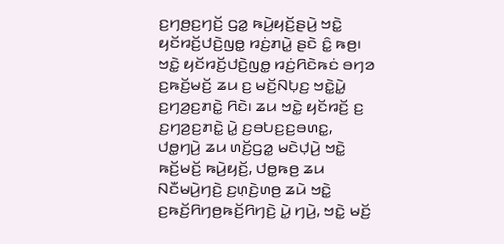ꤢ꤬ꤚꤥ꤬ꤢ꤬ꤚꤢꤩ꤬ ꤞꤤ꤭ ꤒꤣꤧ꤬ꤟꤢꤩ꤬ꤔꤣꤧ꤬ ꤠꤢꤧ꤭ ꤟꤢꤩꤙꤢꤩ꤬ꤓꤢꤧ꤬ꤜꤥ꤭ ꤙꤢꤦ꤬ꤊꤣꤧ꤭ ꤔꤢꤧ ꤢꤨ꤭ ꤒꤥ꤬꤯ ꤠꤢꤧ꤭ ꤟꤢꤩꤙꤢꤩ꤬ꤓꤢꤧ꤬ꤜꤥ꤭ ꤙꤢꤦ꤬ꤖꤢꤧꤒꤢꤦ ꤋꤚꤤ ꤢ꤬ꤒꤢꤩ꤬ꤗꤢꤩ꤬ ꤘꤣ ꤢ꤬ ꤗꤢꤩ꤬ꤡꤝ꤫ꤢ꤬ ꤠꤢꤧ꤭ꤣꤧ꤭ ꤢ꤬ꤚꤤ꤬ꤢ꤬ꤊꤢꤧ꤭ ꤖꤢꤧ꤯ ꤘꤣ ꤠꤢꤧ꤭ ꤟꤢꤩꤙꤢꤩ꤬ ꤢ꤬ ꤢ꤬ꤚꤤ꤬ꤢ꤬ꤊꤢꤧ꤭ ꤣꤧ꤭ ꤢ꤬ꤋꤝꤢ꤬ꤢ꤬ꤋꤛꤢ꤭, ꤓꤥ꤭ꤚꤣꤧ꤬ ꤘꤣ ꤛꤢꤩ꤬ꤞꤤ꤭ ꤗꤢꤧꤓ꤫ꤣꤧ꤬ ꤠꤢꤧ꤭ ꤒꤢꤩ꤬ꤗꤢꤩ꤬ ꤒꤣꤧ꤬ꤟꤢꤩ꤬, ꤓꤥ꤭ꤒꤥ꤬ ꤘꤣ ꤡꤢꤪꤗꤣꤧ꤬ꤚꤢꤧ꤬ ꤢ꤬ꤛ꤫ꤢꤧ꤬ꤛꤥ꤬ ꤘꤣꤧ ꤠꤢꤧ꤭ ꤢ꤬ꤒꤢꤩ꤬ꤖꤚꤥ꤬ꤒꤢꤩ꤬ꤖꤚꤢꤧ꤬ ꤣꤧ꤭ ꤚꤣꤧ꤬, ꤠꤢꤧ꤭ ꤗꤢꤩ꤬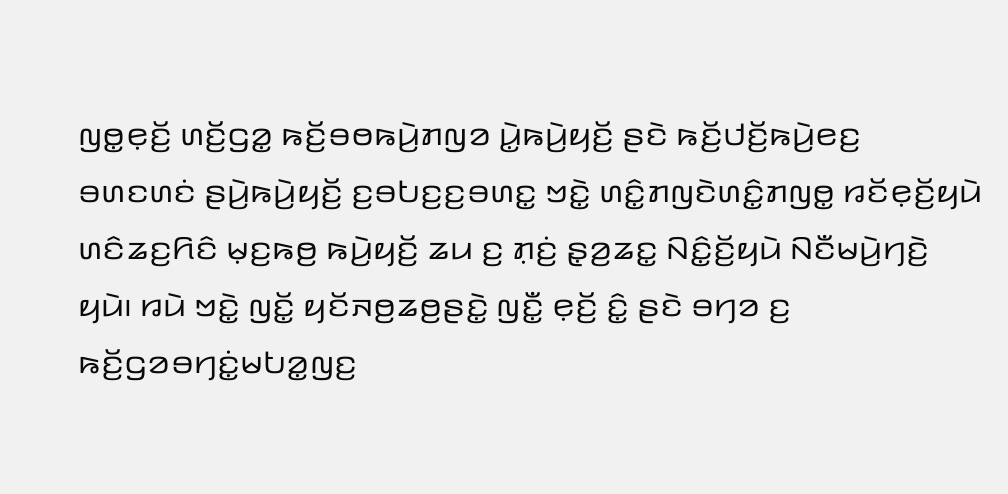ꤜꤥ꤭ꤕ꤫ꤢꤩ꤬ ꤛꤢꤩ꤬ꤞꤤ꤭ ꤒꤢꤩ꤬ꤋꤥꤒꤣꤧ꤬ꤊꤜꤤ ꤣꤧ꤭ꤒꤣꤧ꤬ꤟꤢꤩ꤬ ꤔꤢꤧ ꤒꤢꤩ꤬ꤓꤢꤩ꤬ꤒꤣꤧ꤬ꤕꤢ꤬ ꤋꤛꤢꤛꤢꤦ ꤔꤣꤧ꤬ꤒꤣꤧ꤬ꤟꤢꤩ꤬ ꤢ꤬ꤋꤝꤢ꤬ꤢ꤬ꤋꤛꤢ꤭ ꤠꤢꤧ꤭ ꤛꤢꤨ꤭ꤊꤜꤢꤧꤛꤢꤨ꤭ꤊꤜꤥ꤭ ꤙꤢꤩꤕ꤫ꤢꤩ꤬ꤟꤣꤧ ꤛꤢꤨꤘꤢ꤬ꤖꤢꤨ ꤗ꤫ꤢ꤬ꤒꤥ꤬ ꤒꤣꤧ꤬ꤟꤢꤩ꤬ ꤘꤣ ꤢ꤬ ꤊ꤫ꤢꤦ꤬ ꤔ꤫ꤤ꤬ꤘꤢ꤭ ꤡꤢꤨ꤭ꤢꤩ꤬ꤟꤣꤧ ꤡꤢꤪꤗꤣꤧ꤬ꤚꤢꤧ꤬ ꤟꤣꤧ꤯ ꤙꤣꤧ ꤠꤢꤧ꤭ ꤜꤢꤩ꤭ ꤟꤢꤩꤏꤥ꤬ꤘꤥ꤬ꤔꤢꤧ꤭ ꤜꤢꤪ꤭ ꤕ꤫ꤢꤩ꤬ ꤢꤨ꤭ ꤔꤢꤧ ꤋꤚꤤ ꤢ꤬ ꤒꤢꤩ꤬ꤞꤤꤋꤚꤢꤦ꤭ꤗꤝꤤ꤭ꤜꤢ꤬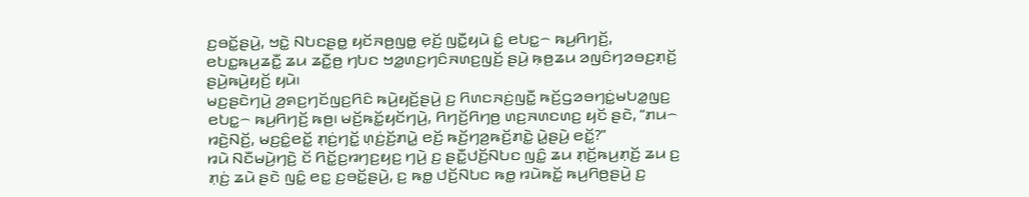ꤢ꤬ꤋꤢꤩ꤭ꤔꤣꤧ꤬, ꤠꤢꤧ꤭ ꤡꤝꤢꤔꤥ꤭ ꤟꤢꤩꤏꤥ꤬ꤜꤥ꤭ ꤕ꤫ꤢꤩ꤬ ꤜꤢꤪ꤭ꤟꤣꤧ ꤢꤨ꤭ ꤕꤝꤢ꤭꤮ ꤒꤣ꤬ꤖꤚꤢꤩ꤬, ꤕꤝꤢ꤭ꤒꤣ꤬ꤘꤢꤪ꤭ ꤘꤣ ꤘꤢꤪ꤭ꤥ꤬ ꤚꤝꤢ ꤠꤤ꤭ꤛꤢ꤬ꤚꤢꤨꤏꤛꤢ꤬ꤜꤢꤩ꤬ ꤔꤣꤧ꤬ ꤒ꤫ꤥ꤬ꤘꤣ ꤤꤜꤢꤨꤚꤤꤋꤢ꤬ꤊ꤫ꤢꤩ꤬ ꤔꤣꤧ꤬ꤒꤣꤧ꤬ꤟꤢꤩ꤬ ꤟꤣꤧ꤯
ꤗꤢ꤬ꤔꤢꤧꤚꤣꤧ꤬ ꤤ꤬ꤎꤢ꤬ꤚꤢꤩꤜꤢ꤬ꤖꤢꤨ ꤒꤣꤧ꤬ꤟꤢꤩ꤬ꤔꤣꤧ꤬ ꤢ꤬ ꤖꤛꤢꤏꤢꤦ꤬ꤜꤢꤪ꤭ ꤒꤢꤩ꤬ꤞꤤꤋꤚꤢꤦ꤭ꤗꤝꤤ꤭ꤜꤢ꤬ ꤕꤝꤢ꤭꤮ ꤒꤣ꤬ꤖꤚꤢꤩ꤬ ꤒꤥ꤬꤯ ꤗꤢꤩ꤬ꤒꤢꤩ꤭ꤟꤢꤩꤚꤣꤧ꤬, ꤖꤚꤢꤩ꤬ꤖꤚꤥ꤬ ꤛꤢ꤬ꤏꤛꤢꤛꤢ꤬ ꤟꤢꤩ ꤔꤢꤧ, “ꤊꤣ꤮ ꤙꤢꤧ꤬ꤡꤢꤩ꤬, ꤗꤢ꤬ꤢꤨ꤭ꤕꤢꤩ꤭ ꤊ꤫ꤢꤦ꤬ꤚꤢꤩ꤭ ꤛ꤫ꤢꤦ꤬ꤢꤩ꤬ꤊꤣꤧ꤭ ꤕꤢꤩ꤬ ꤒꤢꤩ꤬ꤚꤤ꤬ꤒꤢꤩ꤬ꤊꤢꤧ꤭ ꤣꤧ꤭ꤔꤣꤧ꤬ ꤕꤢꤩ꤭?”
ꤙꤣꤧ ꤡꤢꤪꤗꤣꤧ꤬ꤚꤢꤧ꤬ ꤢꤩ ꤖꤢꤩ꤭ꤢ꤬ꤙꤚꤢ꤬ꤟꤢ꤬ ꤚꤣꤧ꤬ ꤢ꤬ ꤔꤢꤪ꤭ꤓꤢꤩ꤬ꤡꤝꤢ ꤜꤢꤨ꤭ ꤘꤣ ꤊ꤫ꤢꤩ꤬ꤒꤣ꤬ꤊ꤫ꤢꤩ꤬ ꤘꤣ ꤢ꤬ ꤊ꤫ꤢꤦ꤬ ꤘꤣꤧ ꤔꤢꤧ ꤜꤢꤨ꤭ ꤕꤢ꤭ ꤢ꤬ꤋꤢꤩ꤭ꤔꤣꤧ꤬, ꤢ꤬ ꤒꤥ꤭ ꤓꤢꤩ꤬ꤡꤝꤢ ꤒꤥ꤭ ꤙꤣꤧꤒꤢꤩ꤭ ꤒꤣ꤬ꤖꤥ꤬ꤔꤣꤧ꤬ ꤢ꤬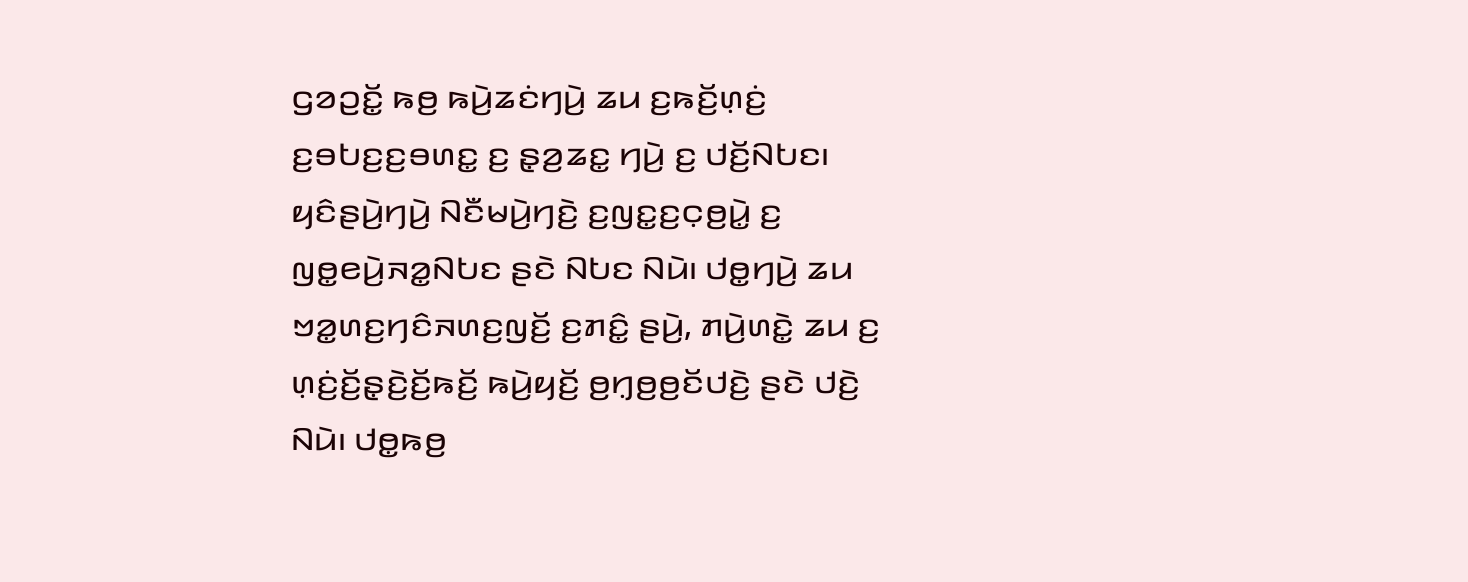ꤞꤤꤑꤢꤩ꤭ ꤒꤥ꤬ ꤒꤣꤧ꤬ꤘꤢꤦꤚꤣꤧ꤬ ꤘꤣ ꤢ꤬ꤒꤢꤩ꤬ꤛ꤫ꤢꤦ꤬ ꤢ꤬ꤋꤝꤢ꤬ꤢ꤬ꤋꤛꤢ꤭ ꤢ꤬ ꤔ꤫ꤤ꤬ꤘꤢ꤭ ꤚꤣꤧ꤬ ꤢ꤬ ꤓꤢꤩ꤬ꤡꤝꤢ꤯
ꤟꤢꤨꤔꤣꤧ꤬ꤚꤣꤧ꤬ ꤡꤢꤪꤗꤣꤧ꤬ꤚꤢꤧ꤬ ꤢ꤬ꤜꤢ꤭ꤢ꤬ꤍ꤫ꤥ꤬ꤣꤧ꤭ ꤢ꤬ ꤜꤥ꤭ꤕꤣꤧ꤬ꤏꤤ꤭ꤡꤝꤢ ꤔꤢꤧ ꤡꤝꤢ ꤡꤣꤧ꤯ ꤓꤥ꤭ꤚꤣꤧ꤬ ꤘꤣ ꤠꤤ꤭ꤛꤢ꤬ꤚꤢꤨꤏꤛꤢ꤬ꤜꤢꤩ꤬ ꤢ꤬ꤊꤢꤨ꤭ ꤔꤣꤧ꤬, ꤊꤣꤧ꤬ꤛꤢꤧ꤭ ꤘꤣ ꤢ꤬ ꤛ꤫ꤢꤦ꤬ꤢꤩ꤬ꤔ꤫ꤢꤧ꤬ꤢꤩ꤬ꤒꤢꤩ꤬ ꤒꤣꤧ꤬ꤟꤢꤩ꤬ ꤥ꤬ꤚ꤫ꤥ꤬ꤥ꤬ꤢꤩꤓꤢꤧ꤬ ꤔꤢꤧ ꤓꤢꤧ꤬ ꤡꤣꤧ꤯ ꤓꤥ꤭ꤒꤥ꤬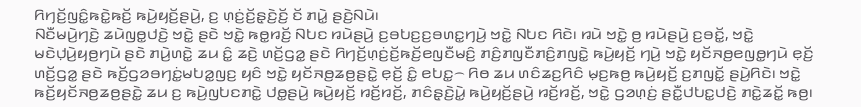ꤖꤚꤢꤩ꤬ꤜꤢꤨ꤭ꤒꤢꤧ꤭ꤒꤢꤩ꤬ ꤒꤣꤧ꤬ꤟꤢꤩ꤬ꤔꤣꤧ꤬, ꤢ꤬ ꤛ꤫ꤢꤦ꤬ꤢꤩ꤬ꤔ꤫ꤢꤧ꤬ꤢꤩ꤬ ꤢꤩ ꤊꤣꤧ꤭ ꤔꤢꤧ꤬ꤡꤣꤧ꤯
ꤡꤢꤪꤗꤣꤧ꤬ꤚꤢꤧ꤬ ꤘꤣꤧꤜꤥ꤭ꤓꤢꤧ꤬ ꤠꤢꤧ꤭ ꤔꤢꤧ ꤠꤢꤧ꤭ ꤒꤥ꤭ꤙꤢꤩ꤬ ꤡꤝꤢ ꤙꤣꤧꤔꤣꤧ꤬ ꤢ꤬ꤋꤝꤢ꤬ꤢ꤬ꤋꤛꤢ꤭ꤚꤣꤧ꤬ ꤠꤢꤧ꤭ ꤡꤝꤢ ꤖꤢꤧ꤯ ꤙꤣꤧ ꤠꤢꤧ꤭ ꤥ꤬ ꤙꤣꤧꤔꤣꤧ꤬ ꤢ꤬ꤋꤢꤩ꤭, ꤠꤢꤧ꤭ ꤗꤢꤧꤓ꤫ꤣꤧ꤬ꤟꤥ꤬ꤚꤣꤧ ꤔꤢꤧ ꤊꤣꤧ꤬ꤛꤢꤧ꤭ ꤘꤣ ꤢꤨ꤭ ꤘꤢꤧ꤬ ꤛꤢꤩ꤬ꤞꤤ꤭ ꤔꤢꤧ ꤖꤚꤢꤩ꤬ꤛ꤫ꤢꤦ꤬ꤢꤩ꤬ꤒꤢꤩ꤬ꤕꤜꤢꤪꤗꤢꤨ꤬ ꤊꤢꤨ꤬ꤊꤜꤢꤪꤊꤢꤨ꤬ꤊꤜꤢꤧ꤭ ꤒꤣꤧ꤬ꤟꤢꤩ꤬ ꤚꤣꤧ꤬ ꤠꤢꤧ꤭ ꤟꤢꤩꤏꤥ꤬ꤕꤜꤥ꤭ꤚꤣꤧ ꤕ꤫ꤢꤩ꤬ ꤛꤢꤩ꤬ꤞꤤ꤭ ꤔꤢꤧ ꤒꤢꤩ꤬ꤞꤤꤋꤚꤢꤦ꤭ꤗꤝꤤ꤭ꤜꤢ꤬ ꤟꤢꤨ ꤠꤢꤧ꤭ ꤟꤢꤩꤏꤥ꤬ꤘꤥ꤬ꤔꤢꤧ꤭ ꤕ꤫ꤢꤩ꤬ ꤢꤨ꤭ ꤕꤝꤢ꤭꤮ ꤖꤥ ꤘꤣ ꤛꤢꤨꤘꤢ꤬ꤖꤢꤨ ꤗ꤫ꤢ꤬ꤒꤥ꤬ ꤒꤣꤧ꤬ꤟꤢꤩ꤬ ꤢ꤬ꤊꤜꤢꤩ꤭ ꤔꤣꤧ꤬ꤖꤢꤧ꤯ ꤠꤢꤧ꤭ ꤒꤢꤩ꤬ꤟꤢꤩꤏꤥ꤬ꤘꤥ꤬ꤔꤢꤧ꤭ ꤘꤣ ꤢ꤬ ꤒꤣꤧ꤬ꤜꤝꤢꤊꤢꤧ꤭ ꤓꤥ꤭ꤔꤣꤧ꤬ ꤒꤣꤧ꤬ꤟꤢꤩ꤬ ꤙꤢꤩ꤬ꤙꤢꤩ꤬, ꤊꤢꤨꤔ꤫ꤢꤧ꤬ꤣꤧ꤭ ꤒꤣꤧ꤬ꤟꤢꤩ꤬ꤔꤣꤧ꤬ ꤙꤢꤩ꤬ꤙꤢꤩ꤬, ꤠꤢꤧ꤭ ꤞꤤꤛ꤫ꤢꤦ꤬ ꤔꤢꤪ꤭ꤓꤝꤢ꤭ꤓꤢꤧ꤬ ꤊꤢꤧ꤭ꤘꤢꤩ꤭ ꤒꤥ꤬꤯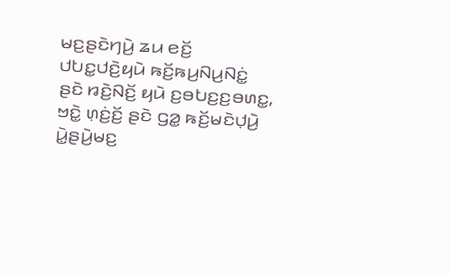ꤗꤢ꤬ꤔꤢꤧꤚꤣꤧ꤬ ꤘꤣ ꤕꤢꤩ꤬ ꤓꤝꤢ꤭ꤓꤢꤧ꤬ꤟꤣꤧ ꤒꤢꤩ꤬ꤒꤣ꤬ꤡꤣ꤬ꤡꤢꤦ꤭ ꤔꤢꤧ ꤙꤢꤧ꤬ꤡꤢꤩ꤬ ꤟꤣꤧ ꤢ꤬ꤋꤝꤢ꤬ꤢ꤬ꤋꤛꤢ꤭, ꤠꤢꤧ꤭ ꤛ꤫ꤢꤦ꤬ꤢꤩ꤬ ꤔꤢꤧ ꤞꤤ꤭ ꤒꤢꤩ꤬ꤗꤢꤧꤓ꤫ꤣꤧ꤬ ꤣꤧ꤭ꤔꤣꤧ꤬ꤗꤢ꤬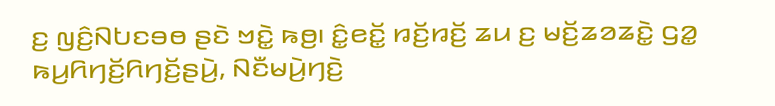ꤢ꤬ ꤜꤢꤨ꤬ꤡꤝꤢꤋꤥ ꤔꤢꤧ ꤠꤢꤧ꤭ ꤒꤥ꤬꤯ ꤢꤨ꤭ꤕꤢꤩ꤭ ꤙꤢꤩ꤬ꤙꤢꤩ꤬ ꤘꤣ ꤢ꤬ ꤗꤢꤩ꤬ꤘꤤꤘꤢꤧ꤭ ꤞꤤ꤭ ꤒꤣ꤬ꤖꤚꤢꤩ꤬ꤖꤚꤢꤩ꤬ꤔꤣꤧ꤬, ꤡꤢꤪꤗꤣꤧ꤬ꤚꤢꤧ꤬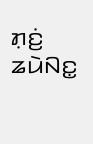ꤊ꤫ꤢꤦ꤬ ꤘꤣꤧꤡꤢ꤭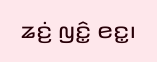ꤘꤢꤦ꤬ ꤜꤢꤨ꤭ ꤕꤢ꤭꤯